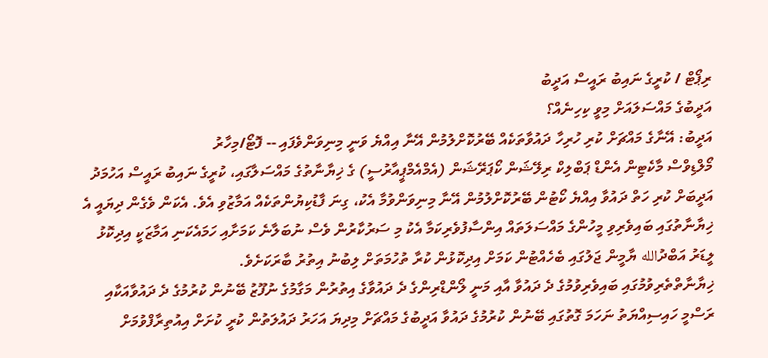ރިޕޯޓް / ކުރީގެ ނައިބު ރައީސް އަދީބު
އަދީބުގެ މައްސަލައަށް މިވީ ކިހިނެއް؟
އަދީބު: އޭނާގެ މައްޗަށް ކުރި ހުރިހާ ދައުވާތަކެއް ބޭރުކޮށްލުމުން އޭނާ އިއްޔެ ވަނީ މިނިވަންވެފައި -- ފޮޓޯ/މިހާރު
މޯލްޑިވްސް މާކެޓިން އެންޑް ޕަބްލިކް ރިލޭޝަން ކޯޕަރޭޝަން (އެމްއެމްޕީއާރުސީ) ގެ ޚިޔާނާތުގެ މައްސަލާގައި، ކުރީގެ ނައިބު ރައީސް އަހުމަދު އަދީބަށް ކުރި ހަތް ދައުވާ އިއްޔެ ކޯޓުން ބޭރުކޮށްލުމުން އޭނާ މިނިވަންވުމާ އެކު، ގިނަ ފާޑުކިޔުންތަކެއް އަމާޒުވި އެވެ. އެކަން ވެގެން ދިޔައީ އެ ޚިޔާނާތުގައި ބައިވެރިވި މީހުންގެ މައްސަލަތައް އިންސާފުވެރިކަމާ އެކު މި ސަރުކާރުން ވެސް ނުބަލާނެ ކަމަށާއި ހަމައެކަނި އަމާޒަކީ އިދިކޮޅު ލީޑަރު އަބްދުالله ޔާމީން ޖަލުގައި ބެހެއްޓުން ކަމަށް އިދިކޮޅުން ކުރާ ތުހުމަތަށް ލިބުނު އިތުރު ބާރަކަށެވެ.
ޚިޔާނާތްތެރިވުމުގައި ބައިވެރިވުމުގެ ދެ ދައުވާ އާއި މަނީ ލޯންޑްރިންގެ ދެ ދައުވާގެ އިތުރުން މަގާމުގެ ނުފޫޒު ބޭނުން ކުރުމުގެ ދެ ދައުވާއަކާއި ރަސްމީ ހައިސިއްޔަތު ނަހަމަ ގޮތުގައި ބޭނުން ކުރުމުގެ ދައުވާ އަދީބުގެ މައްޗަށް މިދިޔަ އަހަރު ދައުލަތުން ކުރީ ކުށަށް އިއުތިރާފްވުމަށް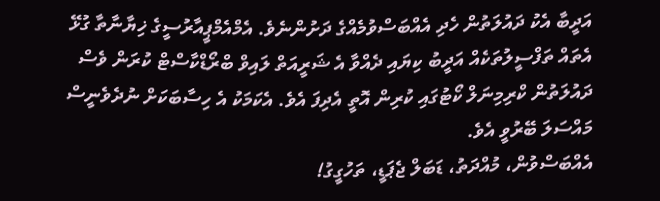އަދީބާ އެކު ދައުލަތުން ހެދި އެއްބަސްވުމެއްގެ ދަށުންނެވެ. އެމްއެމްޕީއާރުސީގެ ޚިޔާނާތާ ގުޅޭ އެތައް ތަފްސީލުތަކެއް އަދީބު ކިޔައި ދެއްވާ އެ ޝަރީއަތް ލައިވް ބްރޯޑްކާސްޓް ކުރަން ވެސް ދައުލަތުން ކްރިމިނަލް ކޯޓުގައި ކުރިން އޮތީ އެދިފަ އެވެ. އެކަމަކު އެ ހިސާބަކަށް ނުދެވެނީސް މައްސަލަ ބޭރުވީ އެވެ.
އެއްބަސްވުން، މުއްދަތު، ޑަބަލް ޖެޕަޑީ، ތަހުގީގު!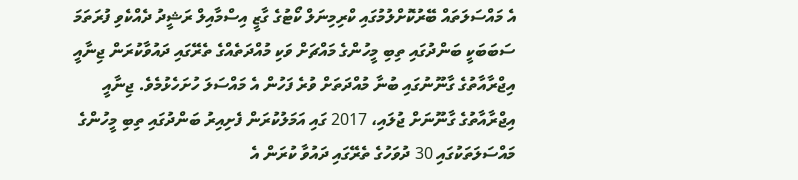އެ މައްސަލަތައް ބޭރުކޮށްލުމުގައި ކްރިމިނަލް ކޯޓުގެ ގާޒީ އިސްމާއިލް ރަޝީދު ދެއްކެވި ފުރަތަމަ ސަބަބަކީ ބަންދުގައި ތިބި މީހުންގެ މައްޗަށް ވަކި މުއްދަތެއްގެ ތެރޭގައި ދައުވާކުރަން ޖިނާއީ އިޖްރާއާތުގެ ގާނޫނުގައި ބުނާ މުއްދަތަށް ވުރެ ފަހުން އެ މައްސަލަ ހުށަހެޅުމެވެ. ޖިނާއީ އިޖްރާއާތުގެ ގާނޫނަށް ޖުލައި، 2017 ގައި އަމަލުކުރަން ފެށިއިރު ބަންދުގައި ތިބި މީހުންގެ މައްސަލަތަކުގައި 30 ދުވަހުގެ ތެރޭގައި ދައުވާ ކުރަން އެ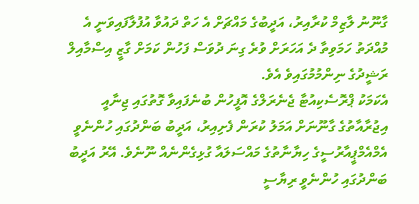ގާނޫނު ލާޒިމް ކުރާއިރު، އަދީބުގެ މައްޗަށް އެ ހަތް ދައުވާ އުފުލާފައިވަނީ އެ މުއްދަތު ހަމަވިތާ ދެ އަހަރަށް ވުރެ ގިނަ ދުވަސް ފަހުން ކަމަށް ގާޒީ އިސްމާއިލް ރަޝީދުގެ ނިންމުމުގައިވެ އެވެ.
އެކަމަކު ޕްރޮސެކިއުޓާ ޖެނެރަލްގެ އޮފީހުން ބުނެފައިވާ ގޮތުގައި ޖިނާއީ އިޖުރާއާތުގެ ގާނޫނަށް އަމަލު ކުރަން ފެށިއިރު، އަދީބު ބަންދުގައި ހުންނެވީ އެމްއެމްޕީއާރުސީގެ ހިޔާނާތުގެ މައްސަލައާ ގުޅިގެންނެއް ނޫނެވެ. އޭރު އަދީބު ބަންދުގައި ހުންނެވީ ރިޔާސީ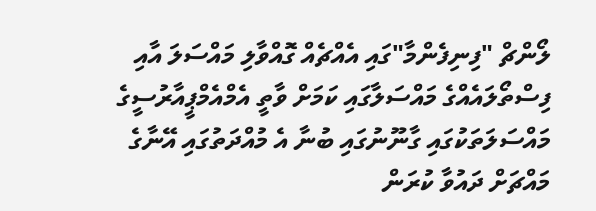ލޯންޗް "ފިނިފެންމާ"ގައި އެއްޗެއް ގޮއްވާލި މައްސަލަ އާއި ފިސްތޯލައެއްގެ މައްސަލާގައި ކަމަށް ވާތީ އެމްއެމްޕީއާރުސީގެ މައްސަލަތަކުގައި ގާނޫނުގައި ބުނާ އެ މުއްދަތުގައި އޭނާގެ މައްޗަށް ދައުވާ ކުރަން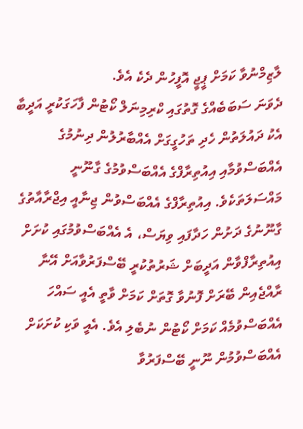ލާޒިމްނުވާ ކަމަށް ޕީޖީ އޮފީހުން ދެކެ އެވެ.
ދެވަނަ ސަބަބެއްގެ ގޮތުގައި ކްރިމިނަލް ކޯޓުން ފާހަގަކުރީ އަދީބާ އެކު ދައުލަތުން ހެދި ތަހުގީގަށް އެއްބާރުލުން ދިނުމުގެ އެއްބަސްވުމާއި އިއުތިރާފްގެ އެއްބަސްވުމުގެ ގާނޫނީ މައްސަލަތަކެވެ. އިއުތިރާފްގެ އެއްބަސްވުން ޖިނާއީ އިޖްރާއާތުގެ ގާނޫނުގެ ދަށުން ހަދާފައި ވިޔަސް، އެ އެއްބަސްވުމުގައި ކުށަށް އިއުތިރާފްވާން އަދީބަށް ޝަރުތުކުރީ ބޭސްފަރުވާއަށް އޭނާ ރާއްޖެއިން ބޭރަށް ފޮނުވާ ގޮތަށް ކަމަށް ވާތީ އެއީ ސައްހަ އެއްބަސްވުމެއް ކަމަށް ކޯޓުން ނުބެލި އެވެ. އެއީ ވަކި ކުށަކަށް އެއްބަސްވުމުން ނޫނީ ބޭސްފަރުވާ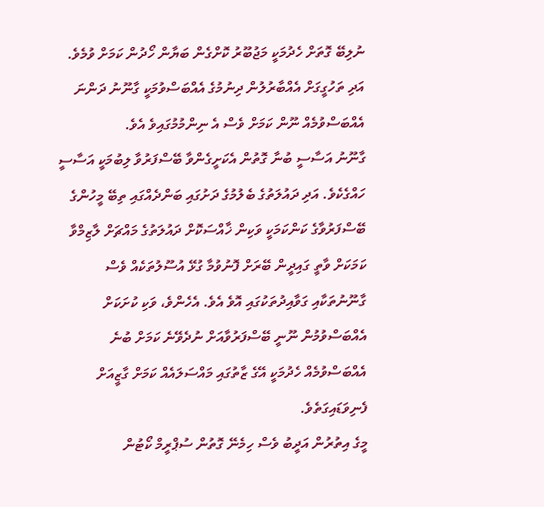ނުލިބޭ ގޮތަށް ހެދުމަކީ މަޖުބޫރު ކޮށްގެން ބަޔާން ހޯދުން ކަމަށް ވުމެވެ. އަދި ތަހުގީގަށް އެއްބާރުލުން ދިނުމުގެ އެއްބަސްވުމަކީ ގާނޫނު ދަންނަ އެއްބަސްވުމެއް ނޫން ކަމަށް ވެސް އެ ނިންމުމުގައިވެ އެވެ.
ގާނޫނު އަސާސީ ބުނާ ގޮތުން އެކަށީގެންވާ ބޭސްފަރުވާ ލިބުމަކީ އަސާސީ ހައްގެކެވެ. އަދި ދައުލަތުގެ ބެލުމުގެ ދަށުގައި ބަންދެއްގައި ތިބޭ މީހުންގެ ބޭސްފަރުވާގެ ކަންކަމަކީ ވަކިން ޚާއްސަކޮށް ދައުލަތުގެ މައްޗަށް ލާޒިމްވާ ކަމަކަށް ވާތީ ގައިދީން ބޭރަށް ފޮނުވުމާ ގުޅޭ އުސޫލުތަކެއް ވެސް ގާނޫނުތަކާއި ގަވާއިދުތަކުގައި އޮވެ އެވެ. އެހެންވެ، ވަކި ކުށަކަށް އެއްބަސްވުމުން ނޫނީ ބޭސްފަރުވާއަށް ނުދެވޭނެ ކަމަށް ބުނެ އެއްބަސްވުމެއް ހެދުމަކީ އޭގެ ޒާތުގައި މައްސަލައެއް ކަމަށް ގާޒީއަށް ފެނިވަޑައިގަތެވެ.
މީގެ އިތުރުން އަދީބު ވެސް ހިމެނޭ ގޮތުން ސުޕްރީމް ކޯޓުން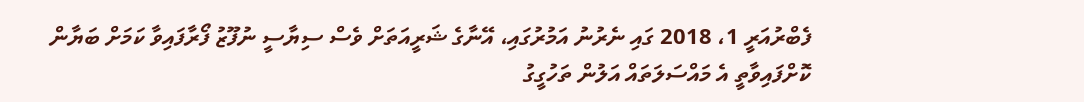ފެބްރުއަރީ 1، 2018 ގައި ނެރުނު އަމުރުގައި، އޭނާގެ ޝަރީއަތަށް ވެސް ސިޔާސީ ނުފޫޒު ފޯރާފައިވާ ކަމަށް ބަޔާން ކޮށްފައިވާތީ އެ މައްސަލަތައް އަލުން ތަހުގީގު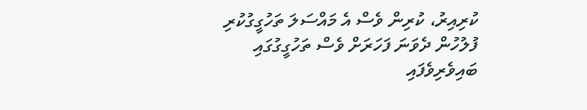ކުރިއިރު، ކުރިން ވެސް އެ މައްސަލަ ތަހުގީގުކުރި ފުލުހުން ދެވަނަ ފަހަރަށް ވެސް ތަހުގީގުގައި ބައިވެރިވެފައި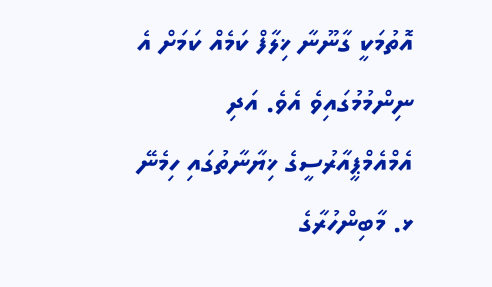އޮތުމަކީ ގާނޫނާ ޚިލާފް ކަމެއް ކަމަށް އެ ނިންމުމުގައިވެ އެވެ. އަދި އެމްއެމްޕީއާރުސީގެ ޚިޔާނާތުގައި ހިމެނޭ ޅ. މާބިންހުރާގެ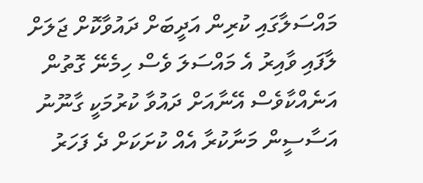މައްސަލާގައި ކުރިން އަދީބަށް ދައުވާކޮށް ޖަލަށް ލާފައި ވާއިރު އެ މައްސަލަ ވެސް ހިމެނޭ ގޮތުން އަނެއްކާވެސް އޭނާއަށް ދައުވާ ކުރުމަކީ ގާނޫނު އަސާސީން މަނާކުރާ އެއް ކުށަކަށް ދެ ފަހަރު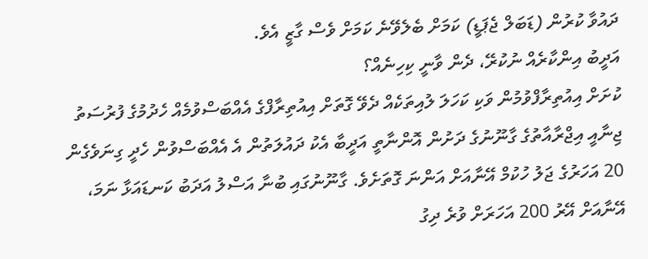ދައުވާ ކުރުން (ޑަބަލް ޖެޕަޑީ) ކަމަށް ބެލެވޭނެ ކަމަށް ވެސް ގާޒީ އެވެ.
އަދީބު އިންކާރެއް ނުކުރޭ، ދެން ވާނީ ކިހިނެއް؟
ކުށަށް އިއުތިރާފްވުމުން ވަކި ކަހަލަ ލުއިތަކެއް ދެވޭ ގޮތަށް އިއުތިރާފްގެ އެއްބަސްވުމެއް ހެދުމުގެ ފުރުސަތު ޖިނާއީ އިޖްރާއާތުގެ ގާނޫނުގެ ދަށުން އޮންނާތީ އަދީބާ އެކު ދައުލަތުން އެ އެއްބަސްވުން ހެދީ ގިނަވެގެން 20 އަހަރުގެ ޖަލު ހުކުމް އޭނާއަށް އަންނަ ގޮތަށެވެ. ގާނޫނުގައި ބުނާ އަސްލު އަދަބު ކަނޑައަޅާ ނަމަ، އޭނާއަށް އޭރު 200 އަހަރަށް ވުރެ ދިގު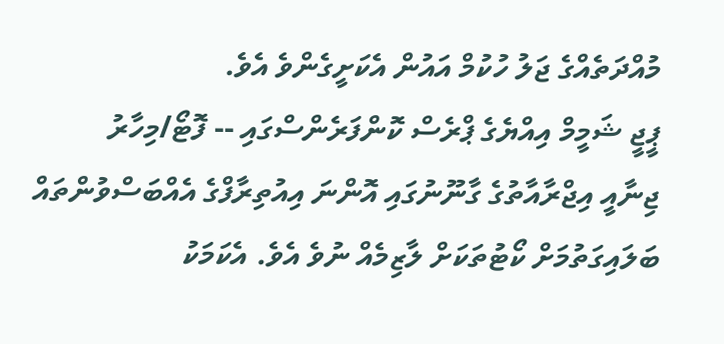މުއްދަތެއްގެ ޖަލު ހުކުމް އައުން އެކަށީގެންވެ އެވެ.
ޕީޖީ ޝަމީމް އިއްޔެގެ ޕްރެސް ކޮންފަރެންސްގައި -- ފޮޓޯ/މިހާރު
ޖިނާއީ އިޖްރާއާތުގެ ގާނޫނުގައި އޮންނަ އިއުތިރާފްގެ އެއްބަސްވުންތައް ބަލައިގަތުމަށް ކޯޓުތަކަށް ލާޒިމެއް ނުވެ އެވެ. އެކަމަކު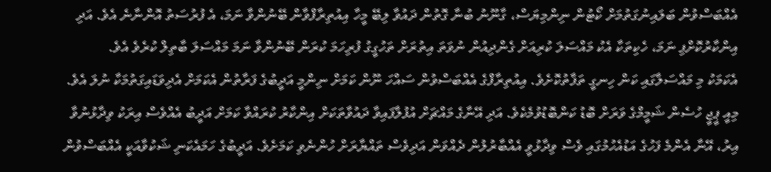އެއްބަސްވުން ބަލައިނުގަތުމަށް ކޯޓުން ނިންމިޔަސް، ގާނޫނު ބުނާ ގޮތުން ދައުވާ ލިބޭ މީހާ އިއުތިރާފްވާން ބޭނުންވާ ނަމަ، އެ ފުރުސަތު އޮންނާނެ އެވެ. އަދި އިންކާރުކޮށްފި ނަމަ، ހެކިތަކާ އެކު މައްސަލަ ކުރިއަށް ގެންދިއުން ނުވަތަ އިތުރަށް ތަހުގީގު ފުރިހަމަ ކުރަން ބޭނުންވާ ނަމަ މައްސަލަ ބާތިލް ކުރެވެ އެވެ.
އެކަމަކު މި މައްސަލާގައި ކަން ހިނގީ ތަފާތުކޮށެވެ. އިއުތިރާފްގެ އެއްބަސްވުން ސައްހަ ނޫން ކަމަށް ނިންމީ އަދީބުގެ ފަރާތުން އެކަމަށް އެދިވަޑައިގަތުމަކާ ނުލަ އެވެ. މިއީ ޕީޖީ ހުސެން ޝަމީމްގެ ވަރަށް ބޮޑު ކަންބޮޑުވުމެކެވެ. އަދި އޭނާގެ މައްޗަށް އުފުލާފައިވާ ދައުވާތަކަށް އިންކާރު ކުރައްވާ ކަމަށް އަދީބު އެއްވެސް އިރަކު ވިދާޅުނުވާ އިރު، އޭނާ އެންމެ ފަހުގެ އަޑުއެހުމުގައި ވެސް ވިދާޅުވީ އެއްބާރުލުން ދެއްވަން އަދިވެސް ތައްޔާރަށް ހުންނެވި ކަމަށެވެ. އަދީބުގެ ހަމައެކަނި ޝަކުވާއަކީ އެއްބަސްވުން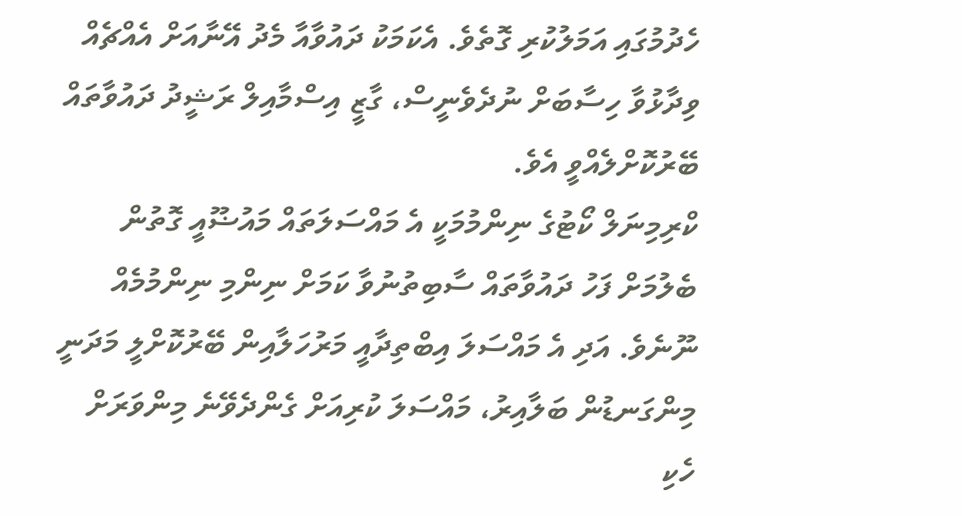ހެދުމުގައި އަމަލުކުރި ގޮތެވެ. އެކަމަކު ދައުވާއާ މެދު އޭނާއަށް އެއްޗެއް ވިދާޅުވާ ހިސާބަށް ނުދެވެނީސް، ގާޒީ އިސްމާއިލް ރަޝީދު ދައުވާތައް ބޭރުކޮށްލެއްވީ އެވެ.
ކްރިމިނަލް ކޯޓުގެ ނިންމުމަކީ އެ މައްސަލަތައް މައުޟޫއީ ގޮތުން ބެލުމަށް ފަހު ދައުވާތައް ސާބިތުނުވާ ކަމަށް ނިންމި ނިންމުމެއް ނޫނެވެ. އަދި އެ މައްސަލަ އިބްތިދާއީ މަރުހަލާއިން ބޭރުކޮށްލީ މަދަނީ މިންގަނޑުން ބަލާއިރު، މައްސަލަ ކުރިއަށް ގެންދެވޭނެ މިންވަރަށް ހެކި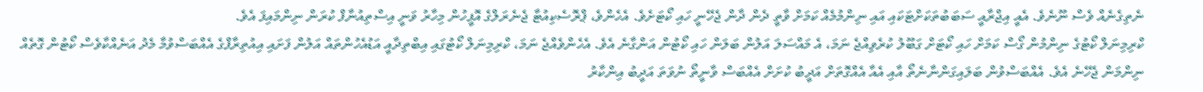ނެތިގެނެއް ވެސް ނޫނެވެ. އެއީ އިޖްރާއީ ސަބަބުތަކަށްޓަކައި އައި ނިންމުމެއް ކަމަށް ވާތީ ދެން ދާން ޖެހޭނީ ހައި ކޯޓަށެވެ. އެހެންވެ، ޕްރޮސެކިއުޓާ ޖެނެރަލްގެ އޮފީހުން މިހާރު ވަނީ އިސްތިއުނާފް ކުރަން ނިންމައިފަ އެވެ.
ކްރިމިނަލް ކޯޓުގެ ނިންމުން ގޯސް ކަމަށް ހައި ކޯޓަށް ގަބޫލު ކުރެވިއްޖެ ނަމަ، އެ މައްސަލަ އަލުން ބަލަން ހައި ކޯޓުން އަންގާނެ އެވެ. އެހެންވެއްޖެ ނަމަ، ކްރިމިނަލް ކޯޓުގައި އިބްތިދާއީ އަޑުއެހުންތައް އަލުން ފަށައި އިއުތިރާފްގެ އެއްބަސްވުމާ މެދު އަނެއްކާވެސް ކޯޓުން ގޮތެއް ނިންމަން ޖެހޭނެ އެވެ. އެއްބަސްވުން ބަލައިގަންނާނެތޯ އާއި އެއާ އެއްގޮތަށް އަދީބު ކުށަށް އެއްބަސް ވާނީތޯ ނުވަތަ އަދީބު އިންކާރު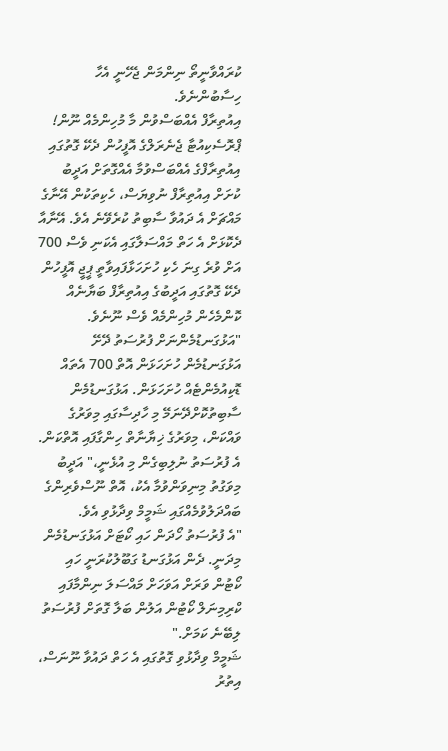ކުރައްވާނީތޯ ނިންމަން ޖެހޭނީ އެހާ ހިސާބުންނެވެ.
އިއުތިރާފް އެއްބަސްވުން މާ މުހިންމެއް ނޫން!
ޕްރޮސެކިއުޓާ ޖެނެރަލްގެ އޮފީހުން ދެކޭ ގޮތުގައި އިއުތިރާފްގެ އެއްބަސްވުމާ އެއްގޮތަށް އަދީބު ކުށަށް އިއުތިރާފް ނުވިޔަސް، ހެކިތަކުން އޭނާގެ މައްޗަށް އެ ދައުވާ ސާބިތު ކުރެވޭނެ އެވެ. އޭނާއާ ދެކޮޅަށް އެ ހަތް މައްސަލާގައި އެކަނި ވެސް 700 އަށް ވުރެ ގިނަ ހެކި ހުށަހަޅާފައިވާތީ ޕީޖީ އޮފީހުން ދެކޭ ގޮތުގައި އަދީބުގެ އިއުތިރާފް ބަޔާނެއް ކޮންމެހެން މުހިންމެއް ވެސް ނޫނެވެ.
"އަޅުގަނޑުމެންނަށް ފުރުސަތު ދޭށޭ އަޅުގަނޑުމެން ހުށަހަޅަން އޮތް 700 އެތައް ޑޮކިއުމެންޓެއް ހުށަހަޅަން. އަޅުގަނޑުމެން ސާބިތުކޮށްދޭނަމޭ މި ހާދިސާގައި މިވަރުގެ ވައްކަން، މިވަރުގެ ޚިޔާނާތް ހިންގާފައި އޮތްކަން. އެ ފުރުސަތު ނުލިބިގެން މި އުޅެނީ،" އަދީބު މިވަގުތު މިނިވަންވުމާ އެކު، އޮތް ނޫސްވެރިންގެ ބައްދަލުވުމެއްގައި ޝަމީމް ވިދާޅުވި އެވެ.
"އެ ފުރުސަތު ހޯދަން ހައި ކޯޓަށް އަޅުގަނޑުމެން މިދަނީ. ދެން އަޅުގަނޑު ގަބޫލުކުރަނީ ހައި ކޯޓުން ވަރަށް އަވަހަށް މައްސަލަ ނިންމާފައި ކްރިމިނަލް ކޯޓުން އަލުން ބަލާ ގޮތަށް ފުރުސަތު ލިބޭނެ ކަމަށް."
ޝަމީމް ވިދާޅުވި ގޮތުގައި އެ ހަތް ދައުވާ ނޫނަސް، އިތުރު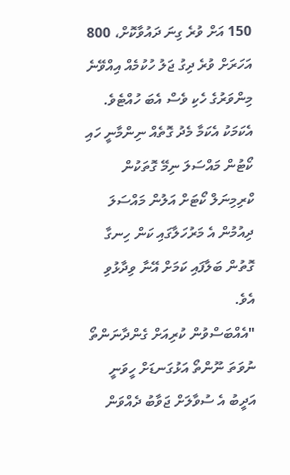150 އަށް ވުރެ ގިނަ ދައުވާކޮށް، 800 އަހަރަށް ވުރެ ދިގު ޖަލު ހުކުމެއް އިއްވޭނެ މިންވަރުގެ ހެކި ވެސް އެބަ ހުއްޓެވެ. އެކަމަކު އެކަމާ މެދު ގޮތެއް ނިންމާނީ ހައި ކޯޓުން މައްސަލަ ނިމޭ ގޮތަކުން ކްރިމިނަލް ކޯޓަށް އަލުން މައްސަލަ ދިއުމުން އެ މަރުހަލާގައި ކަން ހިނގާ ގޮތުން ބަލާފައި ކަމަށް އޭނާ ވިދާޅުވި އެވެ.
"އެއްބަސްވުން ކުރިއަށް ގެންދާނަންތޯ ނުވަތަ ނޫންތޯ އަޅުގަނޑަށް ހީވަނީ އަދީބު އެ ސުވާލަށް ޖަވާބު ދެއްވަން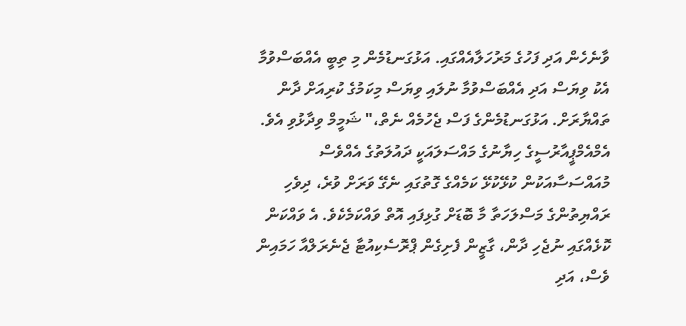ވާނެހެން އަދި ފަހުގެ މަރުހަލާއެއްގައި. އަޅުގަނޑުމެން މި ތިބީ އެއްބަސްވުމާ އެކު ވިޔަސް އަދި އެއްބަސްވުމާ ނުލައި ވިޔަސް މިކަމުގެ ކުރިއަށް ދާން ތައްޔާރަށް. އަޅުގަނޑުމެންގެ ފަސް ޖެހުމެއް ނެތް،" ޝަމީމް ވިދާޅުވި އެވެ.
އެމްއެމްޕީއާރުސީގެ ހިޔާނުގެ މައްސަލައަކީ ދައުލަތުގެ އެއްވެސް މުއައްސަސާއަކުން ކުޅޭކުޅޭ ކަމެއްގެ ގޮތުގައި ނެގޭ ވަރަށް ވުރެ، ދިވެހި ރައްޔިތުންގެ މަސްލަހަތާ މާ ބޮޑަށް ގުޅިފައި އޮތް ވައްކަމެކެވެ. އެ ވައްކަން ކޮޅެއްގައި ނުޖެހި ދާން، ގާޒީން ފެށިގެން ޕްރޮސެކިއުޓާ ޖެނެރަލްއާ ހަމައިން ވެސް، އަދި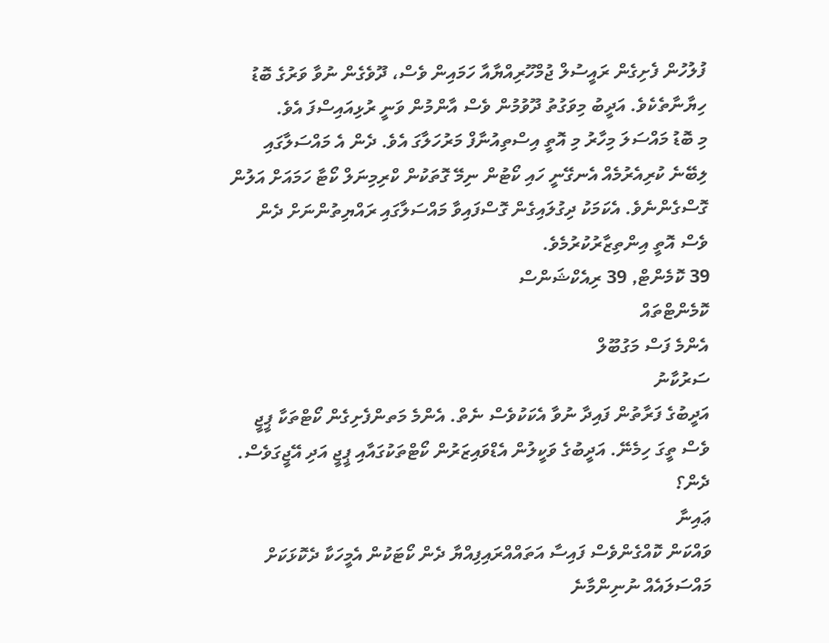ފުލުހުން ފެށިގެން ރައީސުލް ޖުމްހޫރިއްޔާއާ ހަމައިން ވެސް، ދޫވެގެން ނުވާ ވަރުގެ ބޮޑު ހިޔާނާތެކެވެ. އަދީބު މިވަގުތު ދޫވުމުން ވެސް އާންމުން ވަނީ ރުޅިއައިސްފަ އެވެ.
މި ބޮޑު މައްސަލަ މިހާރު މި އޮތީ އިސްތިއުނާފް މަރުހަލާގަ އެވެ. ދެން އެ މައްސަލާގައި ލިބޭނެ ކުރިއެރުމެއް އެނގޭނީ ހައި ކޯޓުން ނިމޭ ގޮތަކުން ކްރިމިނަލް ކޯޓާ ހަމައަށް އަލުން ގޮސްގެންނެވެ. އެކަމަކު ދިގުލައިގެން ގޮސްފައިވާ މައްސަލާގައި ރައްޔިތުންނަށް ދެން ވެސް އޮތީ އިންތިޒާރުކުރުމެވެ.
39 ކޮމެންޓް, 39 ރިއެކްޝަންސް
ކޮމެންޓްތައް
އެންމެ ފަސް މަގުބޫލް
ސަރުކާނު
އަދީބުގެ ފަރާތުން ފައިދާ ނުވާ އެކަކުވެސް ނެތް. އެންމެ މަތންފެށިގެން ކޯޓްތަކާ ޕީޖީ ވެސް ތީގަ ހިމެނޭ. އަދީބުގެ ވަކީލުން އެޑްވައިޒަރުން ކޯޓްތަކުގައާއި ޕީޖީ އަދި އޭޖީގަވެސް. ދެން؟
ޢައިނާ
ވައްކަން ކޮއްގެންވެސް ފައިސާ އަތައްއްރައިފިއްޔާ ދެން ކޯޓަކުން އެމީހަކާ ދެކޮޅަކަށް މައްސަލައެއް ނުނިންމާނެ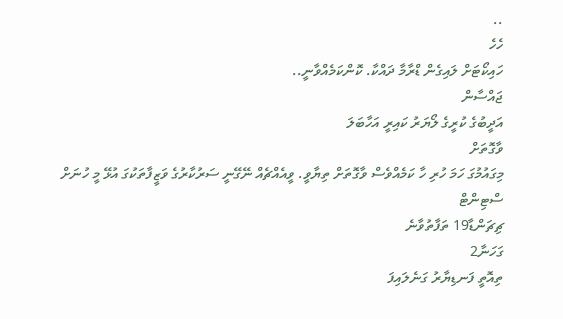..
ހެހެ
ހައިކޯޓަށް ލައިގެން ޑްރާމާ ދައްކާ. ކޮންކަމެއްވާނީ..
ޖައްސާން
އަދީބުގެ ކުރީގެ ލޯޔަރު ކައިރީ އަހާބަލަ
ވާގޮތަށް
މިގައުމުގަ ހަމަ ހުރި ހާ ކަމެއްވެސް ވާގޮތަށް ތިޔާވީ. ވީއެއްޗެއް ނޭގޭނީ ސަރުކާރުގެ ވަޒީފާތަކުގަ އުޅޭ މީ ހުނަށް
ސްޓިންޓް
ޗިޗަންޑާ19 ތަފާތުވާނެ
ގަހަނާ2
ތިއޮތީ ފަނޑިޔާރު ގަނެލައިފަ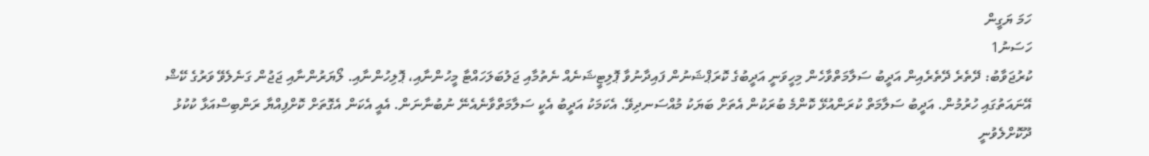ހަމަ ޔަގީން
ހަސަނު1
ކުރުޖަވާބު: ދޭތެރެ ދޭތެރެއިން އަދީބު ސަލާމަތްވާހެން މިހީވަނީ އަދީބުގެ ކޮރަޕްޝަނުން ފައިދާނުވާ ޕޮލިޓީޝަނެއް ނެތުމާއި ޖަލުބަލަހައްޓާ މީހުންނާއި، ޕޮލިހުންނާއި. ލޯޔަރުންނާއި ޖަޖުން ގަނެލެވޭ ވަރުގެ ކޭޝް އޭނައަތުގައި ހުރުމުން. އަދީބު ސަލާމަތް ކުރަންއުޅޭ ކޮންމެ ބުރަކުން އެތަށް ބަޔަކު މުއްސަނދިވޭ. އެކަމަކު އަދީބު އެކީ ސަލާމަތްވާނެއެނޭ ނުބުނާނަން. އެއީ އެކަން އެގޮތަށް ކޮށްފިއްޔާ ރަންބިސްއަޅާ ކުކުޅު ދޫކޮށްލެވުނީ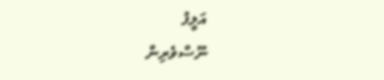އަލީފު
ނޫސްވެރިން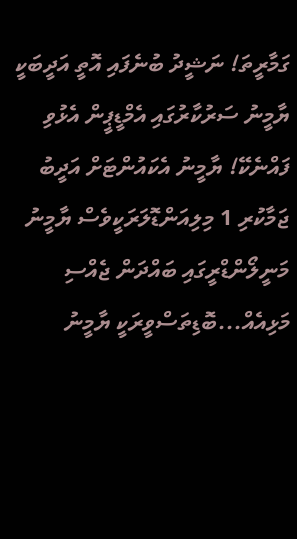ގަމާރީތަ! ނަޝީދު ބުނެފައި އޮތީ އަދީބަކީ ޔާމީނު ސަރުކާރުގައި އެމްޑީޕީން އެޅުވި ފައްނެކޭ! ޔާމީނު އެކައުންޓަށް އަދީބު ޖަމާކުރި 1 މިލިއަންޑޮލަރަކީވެސް ޔާމީނު މަނީލޯންޑްރީގައި ބައްދަން ޖެއްސި މަޅިއެއް...ބޮޑިތަސްވީރަކީ ޔާމީނު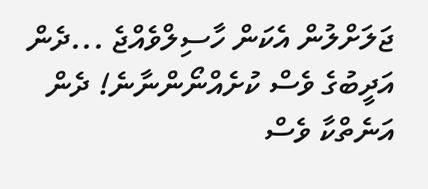ޖަލަށްލުން އެކަން ހާސިލްވެއްޖެ ...ދެން އަދީބުގެ ވެސް ކުށެއްނޯންނާނެ! ދެން އަނެތްކާ ވެސް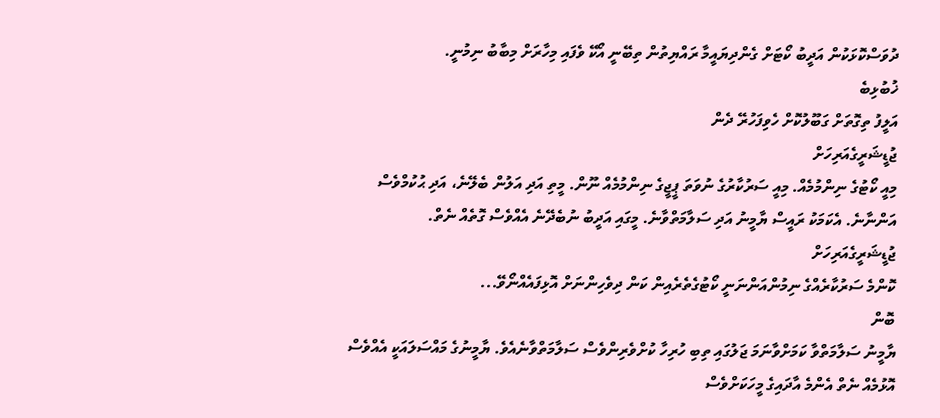ދުވަސްކޮޅަކުން އަދީބު ކޯޓަށް ގެންދިޔައީމާ ރައްޔިތުން ތިބޭނީ އޯކޭ ވެފައި މިހާރަށް މިބާބު ނިމުނީ.
ޚުބުޅިބެ
އަލީފު ތިގޮތަށް ގަބޫލުކޮށް ހެވިފަހުރޭ ދެން
ޖުޑީޝަރީގެއަރިހަށް
މިއީ ކޯޓުގެ ނިންމުމެއް. މިއީ ސަރުކާރުގެ ނުވަތަ ޕީޖީގެ ނިންމުމެއް ނޫން. މީތި އަދި އަލުން ބެލޭނެ، އަދި ޙުކުމްވެސް އަންނާނެ. އެކަމަކު ރައީސް ޔާމީނު އަދި ސަލާމަތްވާނެ. މީގައި އަދީބު ނުބެދޭނެ އެއްވެސް ގޮތެއް ނެތް.
ޖުޑީޝަރީގެއަރިހަށް
ކޮންމެ ސަރުކާރެއްގެ ނިމުންއަންނަނީ ކޯޓުގެތެރެއިން ކަން ދިވެހިންނަށް އޮޅިފައެއްނޯވޭ...
ބޮން
ޔާމީނު ސަލާމަތްވާ ކަމަށްވާނަމަ ޖަލުގައި ތިބި ހުރިހާ ކުށްވެރިންވެސް ސަލާމަތްވާނެއެވެ. ޔާމީނުގެ މައްސަލައަކީ އެއްވެސް އޮޅުމެއް ނެތް އެންމެ އާދައިގެ މީހަކަށްވެސް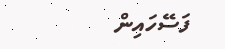ފަސޭހައިން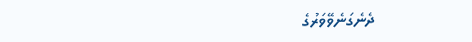ދެނެގަނެވޭވަރުގެ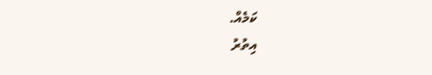ކަމެއް.
އިތުރު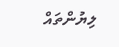ލިޔުންތައް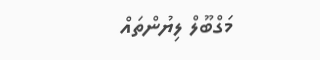މަގްބޫލް ލިޔުންތައް